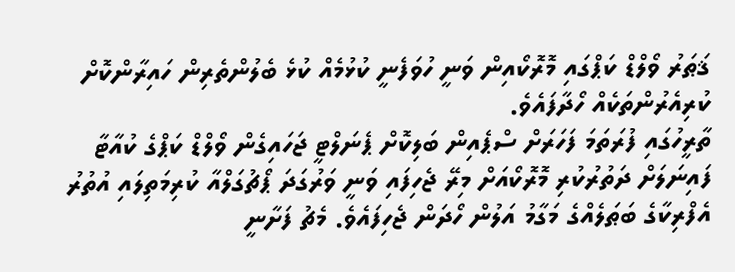ޤަޠަރު ވޯލްޑް ކަޕްގައި މޮރޮކޯއިން ވަނީ ހުވަފެނީ ކުޅުމެއް ކުޅެ ބެލުންތެރިން ހައިރާންކޮށް ކުރިއެރުންތަކެއް ހޯދާފައެވެ.
ތާރީހުގައި ފުރަތަމަ ފަހަރަށް ސްޕެއިން ބަލިކޮށް ޕެނަލްޓީ ޖަހައިގެން ވޯލްޑް ކަޕްގެ ކުއާޓާ ފައިނަލަށް ދަތުރުކުރި މޮރޮކޯއަށް މިރޭ ޖެހިފައި ވަނީ ވަރުގަދަ ޕޯޗުގަލްއާ ކުރިމަތިލައި އުތުރު އެފްރިކާގެ ބަޠަލެއްގެ މަގާމު އަލުން ހޯދަން ޖެހިފައެވެ. މެޗު ފަށާނީ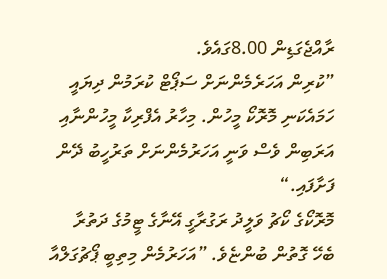ރާއްޖެގަޑިން 8.00ގައެވެ.
”ކުރިން އަހަރެމެންނަށް ސަޕޯޓް ކުރަމުން ދިޔައީ ހަމައެކަނި މޮރޮކޯ މީހުން. މިހާރު އެފްރިކާ މީހުންނާއި އަރަބިން ވެސް ވަނީ އަހަރުމެންނަށް ތަރުހީބު ދޭން ފަށާފައި.“
މޮރޮކޯގެ ކޯޗު ވަލީދު ރަގުރާގީ އޭނާގެ ޓީމުގެ ދަތުރާ ބެހޭ ގޮތުން ބުންޏެވެ. ”އަހަރުމެން މިތިބީ ޕޯޗުގަލްއާ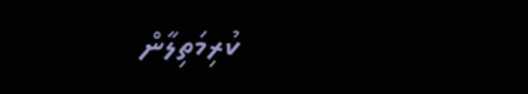ކުރިމަތިލާން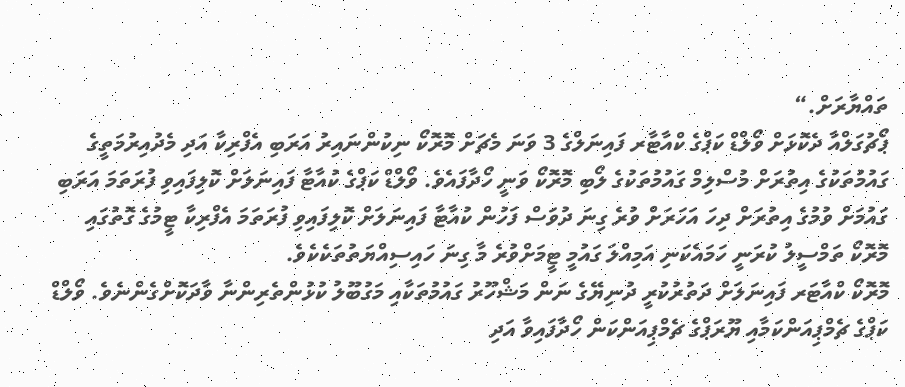ތައްޔާރަށް.“
ޕޯޗުގަލްއާ ދެކޮޅަށް ވޯލްޑް ކަޕްގެ ކްއާޓާރ ފައިނަލްގެ 3 ވަނަ މެޗަށް މޮރޮކޯ ނިކުންނައިރު އަރަބި އެފްރިކާ އަދި މެދުއިރުމަތީގެ ގައުމުތަކުގެ އިތުރަށް މުސްލިމް ގައުމުތަކުގެ ލޯބި މޮރޮކޯ ވަނީ ހޯދާފައެވެ. ވޯލްޑް ކަޕްގެ ކުއާޓާ ފައިނަލަށް ކޮލިފައިވި ފުރަތަމަ އަރަބި ގައުމަށް ވުމުގެ އިތުރަށް ދިހަ އަހަރަށް ވުރެ ގިނަ ދުވަސް ފަހުން ކުއާޓާ ފައިނަލަށް ކޮލިފައިވި ފުރަތަމަ އެފްރިކާ ޓީމުގެ ގޮތުގައި މޮރޮކޯ ތަމްސީލު ކުރަނީ ހަމައެކަނި އަމިއްލަ ގައުމީ ޓީމަށްވުރެ މާ ގިނަ ހައިސިއްޔަތުތަކެކެވެ.
މޮރޮކޯ ކްއާޓަރ ފައިނަލަށް ދަތުރުކުރީ ދުނިޔޭގެ ނަން މަޝްހޫރު ގައުމުތަކާއި މަގުބޫލު ކުޅުންތެރިންނާ ވާދަކޮށްގެންނެވެ. ވޯލްޑް ކަޕްގެ ޗެމްޕިއަންކަމާއި ޔޫރަޕްގެ ޗެމްޕިއަންކަން ހޯދާފައިވާ އަދި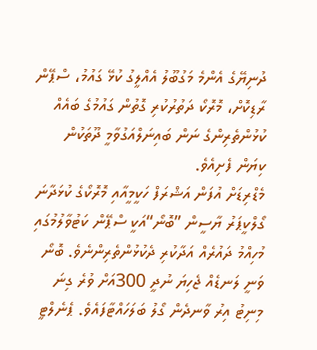ދުނިޔޭގެ އެންމެ މަގުބޫލު އެއްލީގު ކުޅޭ ގައުމު، ސްޕޭން ރާޑިކޮށް، މޮރޮކޯ ދަތުރުކުރި ގޮތުން ގައުމުގެ ބައެއް ކުޅުންތެރިންގެ ނަން ބައިނަލްއަގުވާމީ ދޫތަކުން ކިޔަން ފެށިއެވެ.
މެޑްރިޑަށް އުފަން އަޝްރަފް ހަކީމީއާއި މޮރޮކޯގެ ކުޅަދާނަ ގޯލްކީޕަރު ޔާސީން ”ބޮނޯ“އަކީ ސްޕޭން ކަޓުވާލުމުގައި މުހިއްމު ދައުރެއް އަދާކުރި ދެކުޅުންތެރިންނެވެ. ބޮނޯ ވަނީ ލަނޑެއް ޖެހިޔަ ނުދީ 300އަށް ވުރެ ގިނަ މިނިޓު އިރު ވާނދެން ގޯލު ބަލަހައްޓާފައެވެ. ޕެނެލްޓީ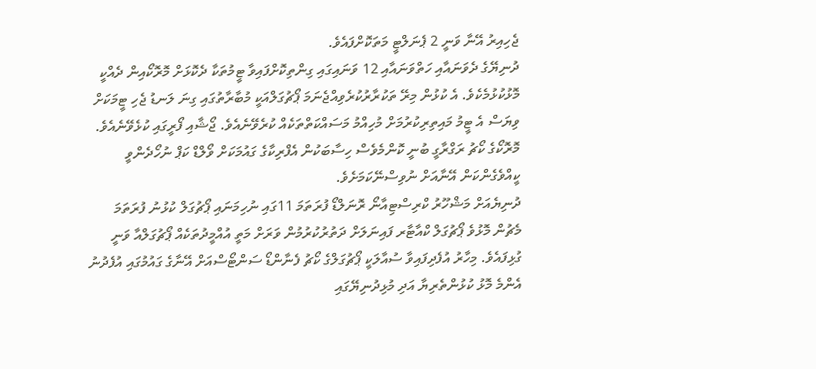ޖެހިއިރު އޭނާ ވަނީ 2 ޕެނަލްޓީ މަތަކޮށްފައެވެ.
ދުނިޔޭގެ ދެވަނައާއި ހަތްވަނައާއި 12 ވަނައިގައި ގިންތިކޮށްފައިވާ ޓީމުތަކާ ދެކޮޅަށް މޮރޮކޯއިން ދެއްކީ މޮޅުކުޅުމެކެވެ. އެ ކުޅުން މިރޭ ތަކުރާރުކުރެވިއްޖެނަމަ ޕޯޗުގަލްއަކީ މުބާރާތުގައި ގިނަ ލަނޑު ޖެހި ޓީމަކަށް ވިޔަސް އެ ޓީމު މައިތިރިކުރުމަށް މުހިއްމު މަސައްކަތްތަކެއް ކުރެވޭނެއެވެ. ޖޯޝާއި ފޯރީގައި ކުޅެވޭނެއެވެ.
މޮރޮކޯގެ ކޯޗު ރަގްރާގީ ބުނީ ކޮންމެވެސް ހިސާބަކުން އެފްރިކާގެ ގައުމަކަށް ވޯލްޑް ކަޕް ނުހޯދެންވީ ކީއްވެގެންކަން އޭނާއަށް ނުވިސްނޭކަމަށެވެ.
ދުނިޔެއަށް މަޝްހޫރު ކްރިސްޓިއާނޯ ރޮނަލްޑޯ ފުރަތަމަ 11ގައި ނުހިމަނައި ޕޯޗުގަލް ކުޅުނު ފުރަތަމަ މެޗުން މޮޅުވެ ޕޯޗުގަލް ކްއާޓާރ ފައިނަލަށް ދަތުރުކުރުމުން ވަރަށް މަތީ އުއްމީދުތަކެއް ޕޯޗުގަލްއާ ވަނީ ގުޅިފައެވެ. މިހާރު އުފެދިފައިވާ ސުއާލަކީ ޕޯޗުގަލްގެ ކޯޗު ފެނާންޑޯ ސަންޓޯސްއަށް އޭނާގެ ގައުމުގައި އުފެދުނު އެންމެ މޮޅު ކުޅުންތެރިޔާ އަދި މުޅިދުނިޔޭގައި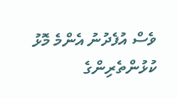ވެސް އުފެދުނު އެންމެ މޮޅު ކުޅުންތެރިންގެ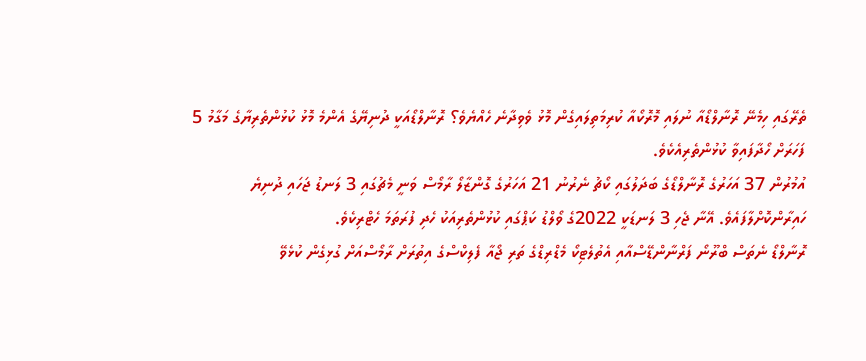ތެރޭގައި ހިމެނޭ ރޮނާލްޑޯއާ ނުލައި މޮރޮކޯއާ ކުރިމަތިލައިގެން މޮޅު ވެވިދާނެ ހެއްޔެވެ؟ ރޮނާލްޑޯއަކީ ދުނިޔޭގެ އެންމެ މޮޅު ކުޅުންތެރިޔާގެ މަގާމު 5 ފަހަރަށް ހޯދާފައިވާ ކުޅުންތެރިއެކެވެ.
އުމުރުން 37 އަހަރުގެ ރޮނާލްޑޯގެ ބަދަލުގައި ކޯޗު ނެރުނު 21 އަހަރުގެ ގޮންޒާލޯ ރާމޯސް ވަނީ މެޗުގައި 3 ލަނޑު ޖަހައި ދުނިޔެ ހައިރާންކޮށްލާފައެވެ. އޭނާ ޖެހި 3 ލަނޑަކީ 2022ގެ ވޯލްޑު ކަޕްގައި ކުޅުންތެރިއަކު ހެދި ފުރަތަމަ ހެޓްރިކެވެ.
ރޮނާލްޑޯ ނެތަސް ބްރޫނޯ ފަރްނާންޑޭސްއާއި އެތުލެޓިކޯ މެޑްރިޑްގެ ތަރި ޖޯއާ ފެލިކްސްގެ އިތުރަށް ރާމޯސްއަށް ގުޅިގެން ކުޅެވޭ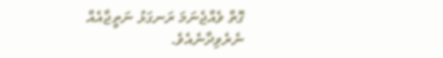ގޮތް ވެއްޖެނަމަ ރަނގަޅު ނަތީޖާއެއް ނެރެވިދާނެއެވެ.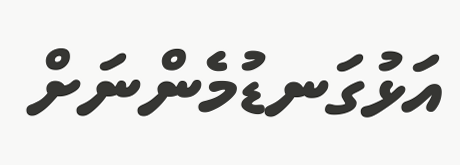އަޅުގަނޑުމެންނަށް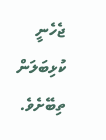ޖެހެނީ ކުޅިބަލަން ތިބޭށެވެ.